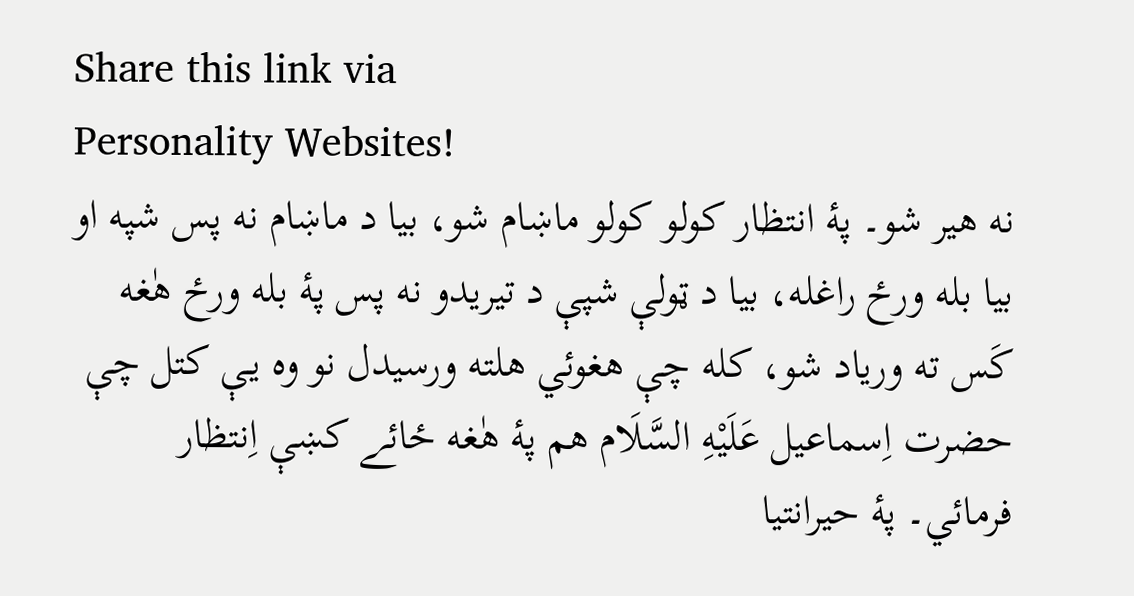Share this link via
Personality Websites!
نه هير شو۔ پۀ انتظار کولو کولو ماښام شو، بيا د ماښام نه پس شپه او بيا بله ورځ راغله، بيا د ټولې شپې د تيريدو نه پس پۀ بله ورځ هٰغه کَس ته ورياد شو، کله چې هغوئي هلته ورسيدل نو وه يـې کتل چې حضرت اِسماعيل عَلَیْهِ السَّلَام هم پۀ هٰغه ځائے کښې اِنتظار فرمائي۔ پۀ حيرانتيا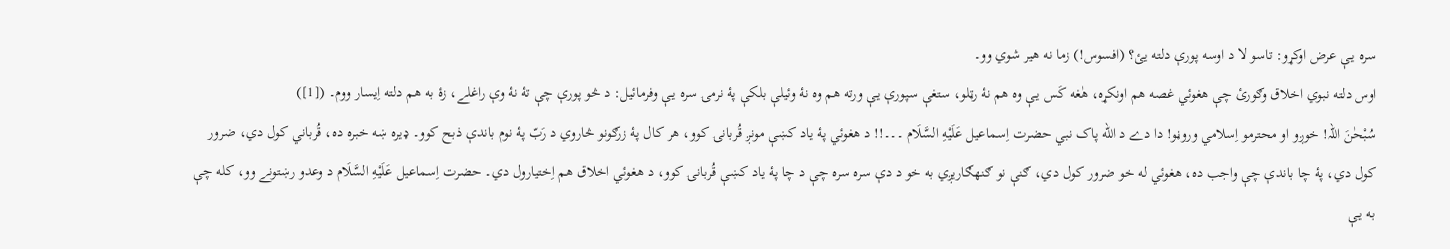سره يـې عرض اوکړو: تاسو لا د اوسه پورې دلته يئ؟ (افسوس!) زما نه هير شوي وو۔
اوس دلته نبوي اخلاق وګورئ چې هغوئي غصه هم اونکړه، هٰغه کَس يـې وه هم نۀ رټلو، ستغې سپورې يـې ورته هم وه نۀ وئيلې بلکې پۀ نرمۍ سره يـې وفرمائيل: د څو پورې چې تۀ نۀ وې راغلے، زۀ به هم دلته اِيسار ووم۔ ([1])
سُبْحٰنَ اللہ! خوږو او محترمو اِسلامي وروڼو! دا دے د الله پاک نبي حضرت اِسماعيل عَلَیْهِ السَّلَام ۔۔۔!! د هغوئي پۀ ياد کښې مونږ قُربانۍ کوو، هر کال پۀ زرګونو څاروي د رَبّ پۀ نوم باندې ذبح کوو۔ ډيره ښه خبره ده، قُرباني کول دي، ضرور کول دي، پۀ چا باندې چې واجب ده، هغوئي له خو ضرور کول دي، ګنې نو ګنهګاريږي به خو د دې سره سره چې د چا پۀ ياد کښې قُربانۍ کوو، د هغوئي اخلاق هم اِختيارول دي۔ حضرت اِسماعيل عَلَیْهِ السَّلَام د وعدو رښتونے وو، کله چې به يـې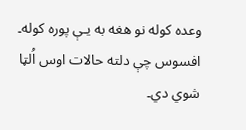وعده کوله نو هغه به يـې پوره کوله۔ افسوس چې دلته حالات اوس اُلټا شوي دي۔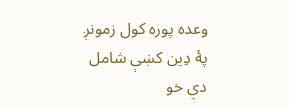وعده پوره کول زمونږ پۀ دِين کښې شامل دي خو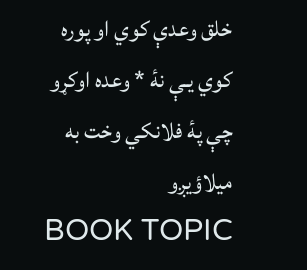خلق وعدې کوي او پوره کوي يـې نۀ * وعده اوکړو چې پۀ فلانکي وخت به ميلاؤيږو
BOOK TOPIC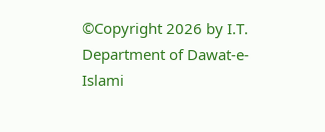©Copyright 2026 by I.T. Department of Dawat-e-Islami